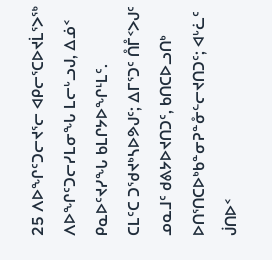25 ᐱᐅᖏᑦᑐᓕᔪᕐᓕ ᐊᑭᓕᕐᑕᐅᔪᒫᕐᐳᖅ ᐱᐅᖏᑦᑐᓕᓯᒪᓂᖓ ᒪᓕᒡᓗᒍ, ᐃᓅᑉ ᑭᓇᐅᑦᔪᓯᖓ ᑲᒪᒋᔭᐅᖏᒻᒪᑦ.
ᑕᒪᑦᑕ ᑐᖁᔪᒃᓴᐅᕗᒍᑦ; ᐃᒥᕐᑐᑦ ᑍᒤᑉᐳᒍᑦ ᓄᓇᒧᑦ ᑯᕕᔭᐅᔪᑎᑐᑦ, ᑲᑎᑕᐅᓗᑎᒃ ᐅᑎᕐᑎᑕᐅᒃᑲᓐᓂᕈᓐᓁᓪᓕᔪᑎᑐᑦ; ᐊᒡᓛᑦ ᒎᑎᐅᑉ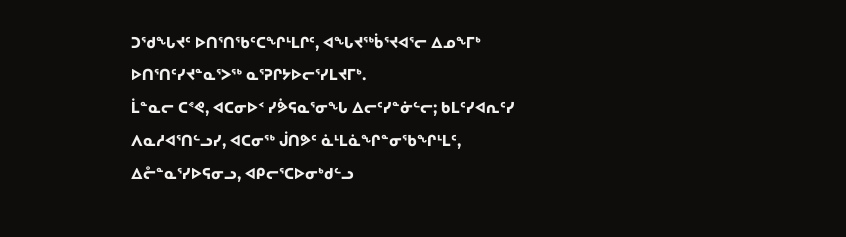ᑐᖁᖓᔪᑦ ᐅᑎᕐᑎᖃᑦᑕᖏᒻᒪᒋᑦ, ᐊᖓᔪᖅᑳᕐᔪᐊᕐᓕ ᐃᓄᖕᒥᒃ ᐅᑎᕐᑎᑦᓯᔪᓐᓇᕐᐳᖅ ᓇᕐᕈᒋᔭᐅᓕᕐᓯᒪᔪᒥᒃ.
ᒫᓐᓇᓕ ᑕᕝᕙ, ᐊᑕᓂᐅᑉ ᓯᕘᕋᓇᕐᓂᖓ ᐃᓕᑦᓯᓐᓃᓪᓕ; ᑲᒪᑦᓯᐊᕆᑦᓯ ᐱᓇᓱᐊᕐᑎᓪᓗᓯ, ᐊᑕᓂᖅ ᒎᑎᕗᑦ ᓈᒻᒪᓈᖏᓐᓂᖃᖏᒻᒪᑦ, ᐃᓔᓐᓇᕐᓯᐅᕋᓂᓗ, ᐊᑭᓕᕐᑕᐅᓂᒃᑯᓪᓗ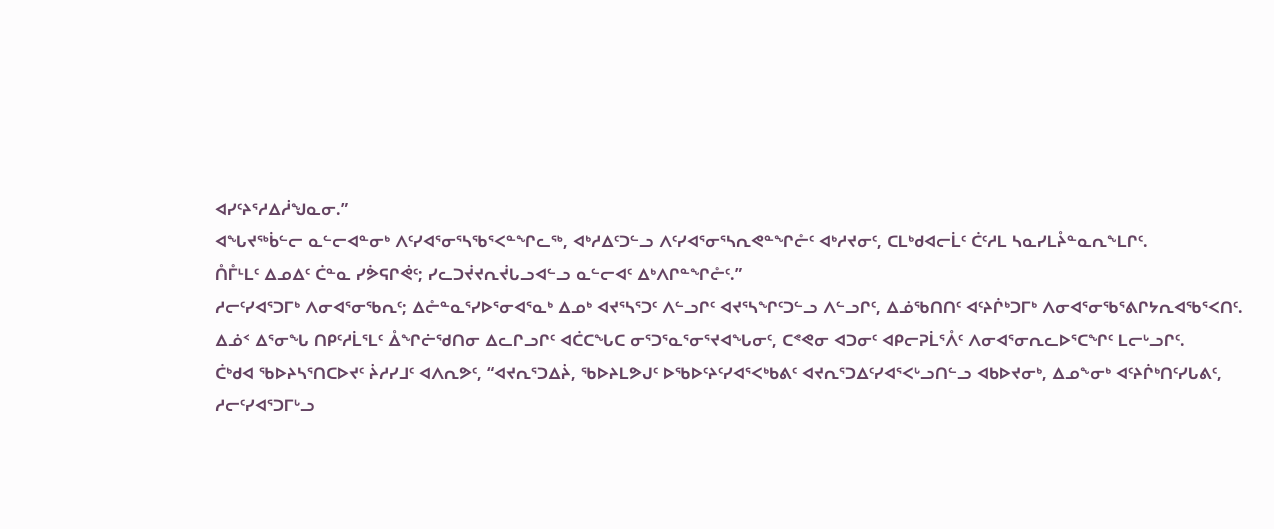ᐊᓯᑦᔨᕐᓱᐃᓲᖑᓇᓂ.”
ᐊᖓᔪᖅᑳᓪᓕ ᓇᓪᓕᐊᓐᓂᒃ ᐱᑦᓯᐊᕐᓂᕐᓴᖃᕐᐸᓐᖏᓚᖅ, ᐊᒃᓱᐃᑦᑐᓪᓗ ᐱᑦᓯᐊᕐᓂᕐᓴᕆᕙᓐᖏᓔᑦ ᐊᒃᓱᔪᓂᑦ, ᑕᒪᒃᑯᐊᓕᒫᑦ ᑖᑦᓱᒪ ᓴᓇᓯᒪᔧᓐᓇᕆᖕᒪᒋᑦ.
ᑍᒤᒻᒪᑦ ᐃᓄᐃᑦ ᑖᓐᓇ ᓯᕘᕋᒋᕚᑦ; ᓯᓚᑐᔫᔪᕆᔫᒐᓗᐊᓪᓗ ᓇᓪᓕᐊᑦ ᐃᒃᐱᒋᓐᖏᓔᑦ.”
ᓱᓕᑦᓯᐊᕐᑐᒥᒃ ᐱᓂᐊᕐᓂᖃᕆᑦ; ᐃᓔᓐᓇᕐᓯᐅᕐᓂᐊᕐᓇᒃ ᐃᓄᒃ ᐊᔪᕐᓴᕐᑐᑦ ᐱᓪᓗᒋᑦ ᐊᔪᕐᓴᖏᑦᑐᓪᓗ ᐱᓪᓗᒋᑦ, ᐃᓅᖃᑎᑎᑦ ᐊᑦᔨᒌᒃᑐᒥᒃ ᐱᓂᐊᕐᓂᖃᕐᕕᒋᔭᕆᐊᖃᕐᐸᑎᑦ.
ᐃᓅᑉ ᐃᕐᓂᖓ ᑎᑭᑦᓱᒫᕐᒪᑦ ᐂᖏᓖᖁᑎᓂ ᐃᓚᒋᓗᒋᑦ ᐊᑖᑕᖓᑕ ᓂᕐᑐᕐᓇᕐᓂᕐᔪᐊᖓᓂᑦ, ᑕᕝᕙᓂ ᐊᑐᓂᑦ ᐊᑭᓕᕈᒫᕐᐰᑦ ᐱᓂᐊᕐᓂᕆᓚᐅᕐᑕᖏᑦ ᒪᓕᒡᓗᒋᑦ.
ᑖᒃᑯᐊ ᖃᐅᔨᓴᕐᑎᑕᐅᔪᑦ ᔩᓱᓯᒧᑦ ᐊᐱᕆᕗᑦ, “ᐊᔪᕆᕐᑐᐃᔩ, ᖃᐅᔨᒪᕗᒍᑦ ᐅᖃᐅᑦᔨᑦᓯᐊᕐᐸᒃᑲᕕᑦ ᐊᔪᕆᕐᑐᐃᑦᓯᐊᕐᐸᒡᓗᑎᓪᓗ ᐊᑲᐅᔪᓂᒃ, ᐃᓄᖕᓂᒃ ᐊᑦᔨᒌᒃᑎᑦᓯᒐᕕᑦ, ᓱᓕᑦᓯᐊᕐᑐᒥᒡᓗ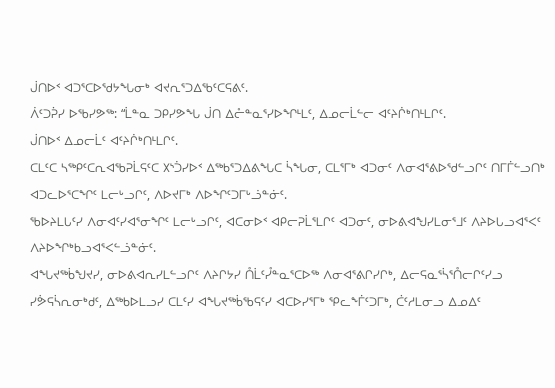ᒎᑎᐅᑉ ᐊᑐᕐᑕᐅᖁᔭᖓᓂᒃ ᐊᔪᕆᕐᑐᐃᖃᑦᑕᕋᕕᑦ.
ᐲᑦᑐᕉᓯ ᐅᖃᓯᕗᖅ: “ᒫᓐᓇ ᑐᑭᓯᕗᖓ ᒎᑎ ᐃᓔᓐᓇᕐᓯᐅᖏᒻᒪᑦ, ᐃᓄᓕᒫᓪᓕ ᐊᑦᔨᒌᒃᑎᒻᒪᒋᑦ.
ᒎᑎᐅᑉ ᐃᓄᓕᒫᑦ ᐊᑦᔨᒌᒃᑎᒻᒪᒋᑦ.
ᑕᒪᑦᑕ ᓴᖅᑭᑦᑕᕆᐊᖃᕈᒫᕋᑦᑕ ᙭ᔅᑑᓯᐅᑉ ᐃᖅᑲᕐᑐᐃᕕᖓᑕ ᓵᖓᓂ, ᑕᒪᕐᒥᒃ ᐊᑐᓂᑦ ᐱᓂᐊᕐᕕᐅᖁᓪᓗᒋᑦ ᑎᒥᒦᓪᓗᑎᒃ ᐊᑐᓚᐅᕐᑕᖏᑦ ᒪᓕᒡᓗᒋᑦ, ᐱᐅᔪᒥᒃ ᐱᐅᖏᑦᑐᒥᒡᓘᓐᓃᑦ.
ᖃᐅᔨᒪᒐᑦᓯ ᐱᓂᐊᑦᓯᐊᕐᓂᖏᑦ ᒪᓕᒡᓗᒋᑦ, ᐊᑕᓂᐅᑉ ᐊᑭᓕᕈᒫᕐᒪᒋᑦ ᐊᑐᓂᑦ, ᓂᐅᕕᐊᖑᓯᒪᓂᕐᒧᑦ ᐱᔨᐅᒐᓗᐊᕐᐸᑦ ᐱᔨᐅᖏᒃᑲᓗᐊᕐᐸᓪᓘᓐᓃᑦ.
ᐊᖓᔪᖅᑳᖑᔪᓯ, ᓂᐅᕕᐊᕆᓯᒪᓪᓗᒋᑦ ᐱᔨᒋᔭᓯ ᑍᒫᑦᓮᓐᓇᕐᑕᐅᖅ ᐱᓂᐊᕐᕕᒋᓯᒋᒃ, ᐃᓕᕋᓇᕐᓵᕐᑍᓕᒋᑦᓯᓗ ᓯᕘᕋᓵᕆᓂᒃᑯᑦ, ᐃᖅᑲᐅᒪᓗᓯ ᑕᒪᑦᓯ ᐊᖓᔪᖅᑳᖃᕋᑦᓯ ᐊᑕᐅᓯᕐᒥᒃ ᕿᓚᖕᒦᑦᑐᒥᒃ, ᑖᑦᓱᒪᓂᓗ ᐃᓄᐃᑦ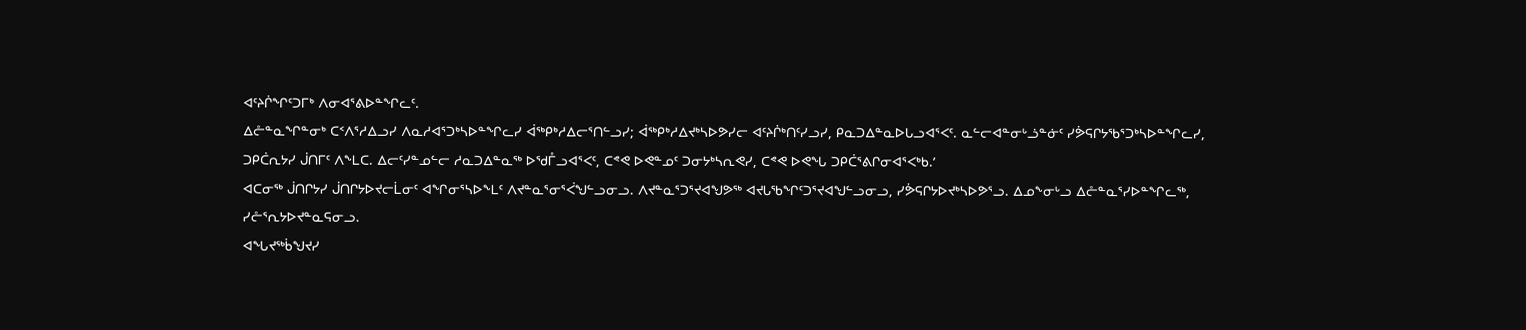ᐊᑦᔨᒌᖏᑦᑐᒥᒃ ᐱᓂᐊᕐᕕᐅᓐᖏᓚᑦ.
ᐃᓔᓐᓇᖏᓐᓂᒃ ᑕᑉᐱᕐᓱᐃᓗᓯ ᐱᓇᓱᐊᕐᑐᒃᓴᐅᓐᖏᓚᓯ ᐋᖅᑭᒃᓱᐃᓕᕐᑎᓪᓗᓯ; ᐋᖅᑭᒃᓱᐃᔪᒃᓴᐅᕗᓯᓕ ᐊᑦᔨᒌᒃᑎᑦᓯᓗᓯ, ᑭᓇᑐᐃᓐᓇᐅᒐᓗᐊᕐᐸᑦ. ᓇᓪᓕᐊᓐᓂᒡᓘᓐᓃᑦ ᓯᕘᕋᒋᔭᖃᕐᑐᒃᓴᐅᓐᖏᓚᓯ, ᑐᑭᑖᕆᔭᓯ ᒎᑎᒥᑦ ᐱᖕᒪᑕ. ᐃᓕᑦᓯᓐᓄᓪᓕ ᓱᓇᑐᐃᓐᓇᖅ ᐅᖁᒤᓗᐊᕐᐸᑦ, ᑕᕝᕙ ᐅᕙᓐᓄᑦ ᑐᓂᔭᒃᓴᕆᕙᓯ, ᑕᕝᕙ ᐅᕙᖓ ᑐᑭᑖᕐᕕᒋᓂᐊᕐᐸᒃᑲ.’
ᐊᑕᓂᖅ ᒎᑎᒋᔭᓯ ᒎᑎᒋᔭᐅᔪᓕᒫᓂᑦ ᐊᖏᓂᕐᓴᐅᖕᒪᑦ ᐱᔪᓐᓇᕐᓂᕐᐹᖑᓪᓗᓂᓗ. ᐱᔪᓐᓇᕐᑐᕐᔪᐊᖑᕗᖅ ᐊᔪᒐᖃᖏᑦᑐᕐᔪᐊᖑᓪᓗᓂᓗ, ᓯᕘᕋᒋᔭᐅᔪᒃᓴᐅᕗᕐᓗ. ᐃᓄᖕᓂᒡᓗ ᐃᓔᓐᓇᕐᓯᐅᓐᖏᓚᖅ, ᓯᓔᕐᕆᔭᐅᔪᓐᓇᕋᓂᓗ.
ᐊᖓᔪᖅᑳᖑᔪᓯ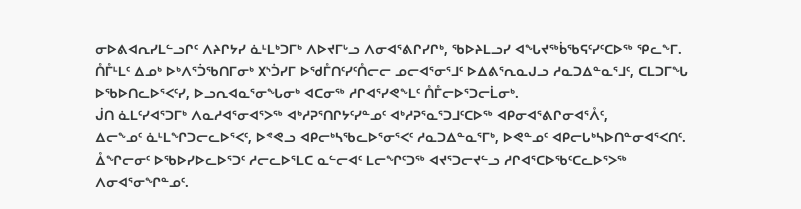ᓂᐅᕕᐊᕆᓯᒪᓪᓗᒋᑦ ᐱᔨᒋᔭᓯ ᓈᒻᒪᒃᑐᒥᒃ ᐱᐅᔪᒥᒡᓗ ᐱᓂᐊᕐᕕᒋᓯᒋᒃ, ᖃᐅᔨᒪᓗᓯ ᐊᖓᔪᖅᑳᖃᕋᑦᓯᑦᑕᐅᖅ ᕿᓚᖕᒥ.
ᑍᒤᒻᒪᑦ ᐃᓄᒃ ᐅᒃᐱᕐᑑᖃᑎᒥᓂᒃ ᙭ᔅᑑᓯᒥ ᐅᖁᒤᑎᑦᓯᑦᑍᓕᓕ ᓄᓕᐊᕐᓂᕐᒧᑦ ᐅᐃᕕᕐᕆᓇᒍᓗ ᓱᓇᑐᐃᓐᓇᕐᒧᑦ, ᑕᒪᑐᒥᖓ ᐅᖃᐅᑎᓚᐅᕐᐸᑦᓯ, ᐅᓗᕆᐊᓇᕐᓂᖓᓂᒃ ᐊᑕᓂᖅ ᓱᒋᐊᕐᓯᕙᖕᒪᑦ ᑍᒤᓕᐅᕐᑐᓕᒫᓂᒃ.
ᒎᑎ ᓈᒪᑦᓯᐊᕐᑐᒥᒃ ᐱᓇᓱᐊᕐᓂᐊᕐᐳᖅ ᐊᒃᓱᕈᕐᑎᒋᔭᑦᓯᓐᓄᑦ ᐊᒃᓱᕈᕐᓇᕐᑐᒧᑦᑕᐅᖅ ᐊᑭᓂᐊᕐᕕᒋᓂᐊᕐᐰᑦ,
ᐃᓕᖕᓄᑦ ᓈᒻᒪᖏᑐᓕᓚᐅᕐᐸᑦ, ᐅᕝᕙᓗ ᐊᑭᓕᒃᓴᖃᓚᐅᕐᓂᕐᐸᑦ ᓱᓇᑐᐃᓐᓇᕐᒥᒃ, ᐅᕙᓐᓄᑦ ᐊᑭᓕᒐᒃᓴᐅᑎᓐᓂᐊᕐᐸᑎᑦ.
ᐂᖏᓕᓂᑦ ᐅᖃᐅᓯᐅᓚᐅᕐᑐᑦ ᓱᓕᓚᐅᕐᒪᑕ ᓇᓪᓕᐊᑦ ᒪᓕᖏᑦᑐᖅ ᐊᔪᕐᑐᓕᔪᓪᓗ ᓱᒋᐊᕐᑕᐅᖃᑦᑕᓚᐅᕐᐳᖅ ᐱᓂᐊᕐᓂᖏᓐᓄᑦ.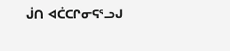ᒎᑎ ᐊᑖᑕᒋᓂᕋᕐᓗᒍ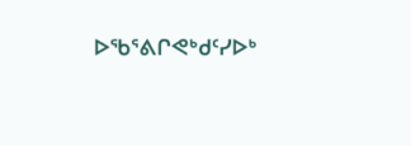ᐅᖃᕐᕕᒋᕙᒃᑯᑦᓯᐅᒃ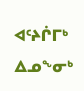ᐊᑦᔨᒌᒥᒃ ᐃᓄᖕᓂᒃ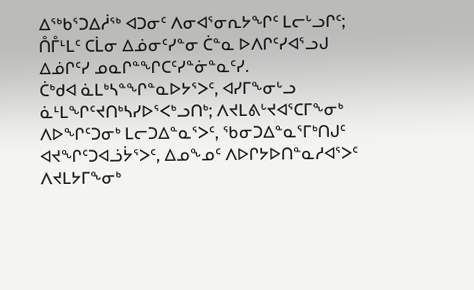ᐃᖅᑲᕐᑐᐃᓲᖅ ᐊᑐᓂᑦ ᐱᓂᐊᕐᓂᕆᔭᖏᑦ ᒪᓕᒡᓗᒋᑦ; ᑍᒤᒻᒪᑦ ᑕᒫᓂ ᐃᓅᓂᑦᓯᓐᓂ ᑖᓐᓇ ᐅᐱᒋᑦᓯᐊᕐᓗᒍ ᐃᓅᒋᑦᓯ ᓄᓇᒋᓐᖏᑕᑦᓯᓐᓃᓐᓇᑦᓯ.
ᑖᒃᑯᐊ ᓈᒪᒃᓴᓐᖏᓐᓇᐅᔭᕐᐳᑦ, ᐊᓯᒥᖕᓂᒡᓗ ᓈᒻᒪᖏᑦᔪᑎᒃᓴᓯᐅᕐᐸᒃᓗᑎᒃ; ᐱᔪᒪᕕᒡᔪᐊᕐᑕᒥᖕᓂᒃ ᐱᐅᖏᑦᑐᓂᒃ ᒪᓕᑐᐃᓐᓇᕐᐳᑦ, ᖃᓂᑐᐃᓐᓇᕐᒥᒃᑎᒍᑦ ᐊᔪᖏᑦᑐᐊᓘᔮᕐᐳᑦ, ᐃᓄᖕᓄᑦ ᐱᐅᒋᔭᐅᑎᓐᓇᓱᐊᕐᐳᑦ ᐱᔪᒪᔭᒥᖕᓂᒃ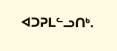ᐊᑐᕈᒪᓪᓗᑎᒃ.